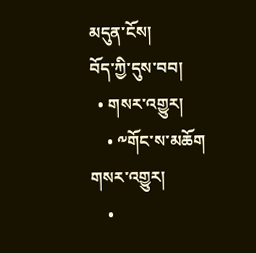མདུན་ངོས།
བོད་ཀྱི་དུས་བབ།
  • གསར་འགྱུར།
    • ༸གོང་ས་མཆོག གསར་འགྱུར།
    •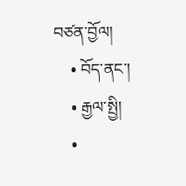བཙན་བྱོལ།
    • བོད་ནང་།
    • རྒྱལ་སྤྱི།
    •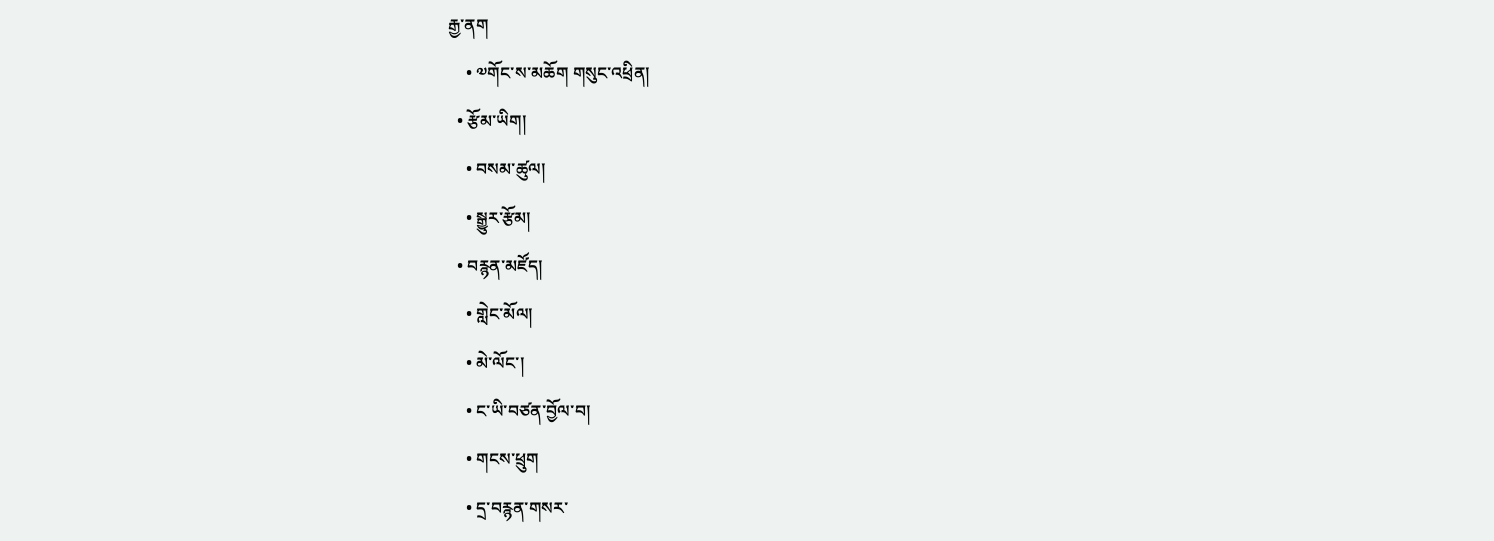རྒྱ་ནག
    • ༧གོང་ས་མཆོག གསུང་འཕྲིན།
  • རྩོམ་ཡིག།
    • བསམ་ཚུལ།
    • སྒྱུར་རྩོམ།
  • བརྙན་མཛོད།
    • གླེང་མོལ།
    • མེ་ལོང་།
    • ང་ཡི་བཙན་བྱོལ་བ།
    • གངས་ཕྲུག
    • དྲ་བརྙན་གསར་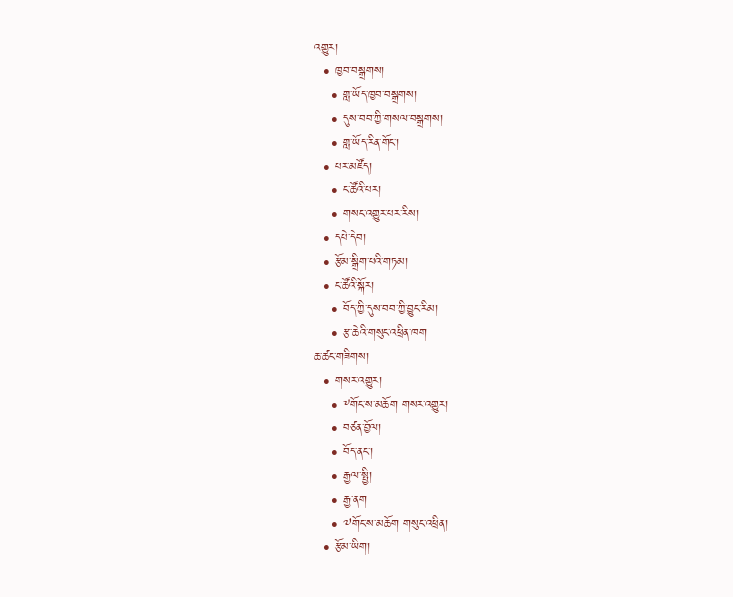འགྱུར།
  • ཁྱབ་བསྒྲགས།
    • གླ་ཡོད་ཁྱབ་བསྒྲགས།
    • དུས་བབ་ཀྱི་གསལ་བསྒྲགས།
    • གླ་ཡོད་རིན་གོང་།
  • པར་མཛོད།
    • ང་ཚོའི་པར།
    • གསང་འགྱུར་པར་རིས།
  • དཔེ་དེབ།
  • རྩོམ་སྒྲིག་པའི་གཏམ།
  • ང་ཚོའི་སྐོར།
    • བོད་ཀྱི་དུས་བབ་ཀྱི་བྱུང་རིམ།
    • རྩ་ཆེའི་གསུང་འཕྲིན་ཁག
ཆ་ཚང་གཟིགས།
  • གསར་འགྱུར།
    • ༸གོང་ས་མཆོག གསར་འགྱུར།
    • བཙན་བྱོལ།
    • བོད་ནང་།
    • རྒྱལ་སྤྱི།
    • རྒྱ་ནག
    • ༧གོང་ས་མཆོག གསུང་འཕྲིན།
  • རྩོམ་ཡིག།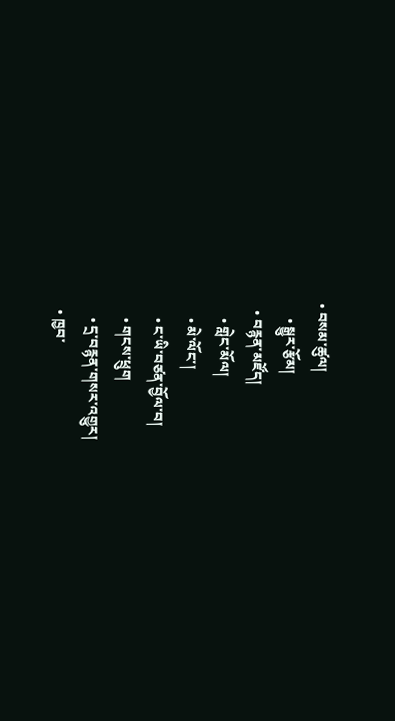• བསམ་ཚུལ།
    • སྒྱུར་རྩོམ།
  • བརྙན་མཛོད།
    • གླེང་མོལ།
    • མེ་ལོང་།
    • ང་ཡི་བཙན་བྱོལ་བ།
    • གངས་ཕྲུག
    • དྲ་བརྙན་གསར་འགྱུར།
  • ཁྱབ་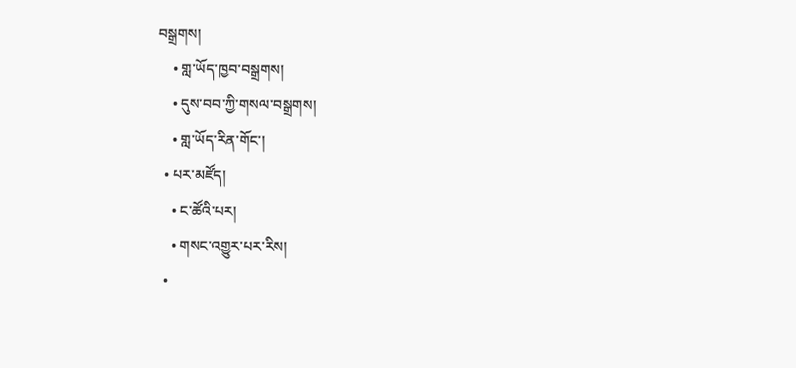བསྒྲགས།
    • གླ་ཡོད་ཁྱབ་བསྒྲགས།
    • དུས་བབ་ཀྱི་གསལ་བསྒྲགས།
    • གླ་ཡོད་རིན་གོང་།
  • པར་མཛོད།
    • ང་ཚོའི་པར།
    • གསང་འགྱུར་པར་རིས།
  •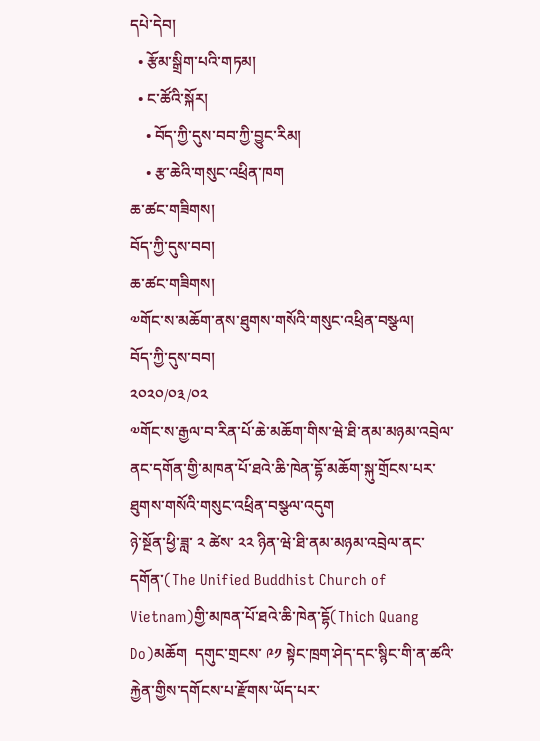དཔེ་དེབ།
  • རྩོམ་སྒྲིག་པའི་གཏམ།
  • ང་ཚོའི་སྐོར།
    • བོད་ཀྱི་དུས་བབ་ཀྱི་བྱུང་རིམ།
    • རྩ་ཆེའི་གསུང་འཕྲིན་ཁག
ཆ་ཚང་གཟིགས།
བོད་ཀྱི་དུས་བབ།
ཆ་ཚང་གཟིགས།
༧གོང་ས་མཆོག་ནས་ཐུགས་གསོའི་གསུང་འཕྲིན་བསྩལ།
བོད་ཀྱི་དུས་བབ།
༢༠༢༠/༠༣/༠༢
༧གོང་ས་རྒྱལ་བ་རིན་པོ་ཆེ་མཆོག་གིས་ཝེ་ཐི་ནམ་མཉམ་འབྲེལ་ནང་དགོན་གྱི་མཁན་པོ་ཐའེ་ཆི་ཁེན་དྷོ་མཆོག་སྐུ་གྲོངས་པར་ཐུགས་གསོའི་གསུང་འཕྲིན་བསྩལ་འདུག
ཉེ་སྔོན་ཕྱི་ཟླ་ ༢ ཚེས་ ༢༢ ཉིན་ཝེ་ཐི་ནམ་མཉམ་འབྲེལ་ནང་དགོན་(The Unified Buddhist Church of Vietnam)གྱི་མཁན་པོ་ཐའེ་ཆི་ཁེན་དྷོ(Thich Quang Do)མཆོག  དགུང་གྲངས་ ༩༡ སྟེང་ཁྲག་ཤེད་དང་སྙིང་གི་ན་ཚའི་རྐྱེན་གྱིས་དགོངས་པ་རྫོགས་ཡོད་པར་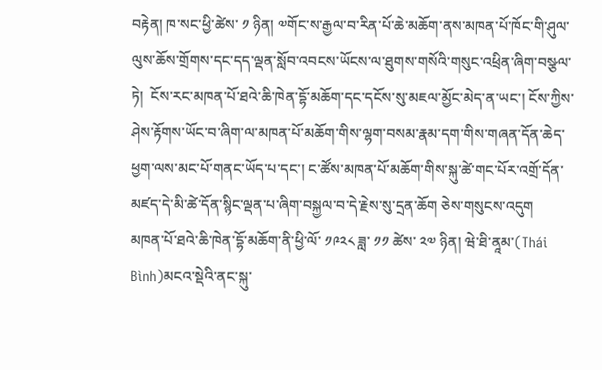བརྟེན། ཁ་སང་ཕྱི་ཚེས་ ༡ ཉིན། ༧གོང་ས་རྒྱལ་བ་རིན་པོ་ཆེ་མཆོག་ནས་མཁན་པོ་ཁོང་གི་ཤུལ་ལུས་ཆོས་གྲོགས་དང་དད་ལྡན་སློབ་འབངས་ཡོངས་ལ་ཐུགས་གསོའི་གསུང་འཕྲིན་ཞིག་བསྩལ་ཏེ།  ངོས་རང་མཁན་པོ་ཐའེ་ཆི་ཁེན་དྷོ་མཆོག་དང་དངོས་སུ་མཇལ་མྱོང་མེད་ན་ཡང་། ངོས་ཀྱིས་ཤེས་རྟོགས་ཡོང་བ་ཞིག་ལ་མཁན་པོ་མཆོག་གིས་ལྷག་བསམ་རྣམ་དག་གིས་གཞན་དོན་ཆེད་ཕྱག་ལས་མང་པོ་གནང་ཡོད་པ་དང་། ང་ཚོས་མཁན་པོ་མཆོག་གིས་སྐུ་ཚེ་གང་པོར་འགྲོ་དོན་མཛད་དེ་མི་ཚེ་དོན་སྙིང་ལྡན་པ་ཞིག་བསྐྱལ་བ་དེ་རྗེས་སུ་དྲན་ཆོག ཅེས་གསུངས་འདུག
མཁན་པོ་ཐའེ་ཆི་ཁེན་དྷོ་མཆོག་ནི་ཕྱི་ལོ་ ༡༩༢༨ ཟླ་ ༡༡ ཚེས་ ༢༧ ཉིན། ཝེ་ཐི་ནཱམ་(Thái Bình)མངའ་སྡེའི་ནང་སྐུ་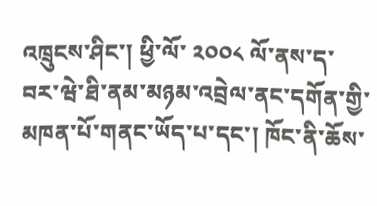འཁྲུངས་ཤིང་། ཕྱི་ལོ་ ༢༠༠༨ ལོ་ནས་ད་བར་ཝེ་ཐི་ནམ་མཉམ་འབྲེལ་ནང་དགོན་གྱི་མཁན་པོ་གནང་ཡོད་པ་དང་། ཁོང་ནི་ཆོས་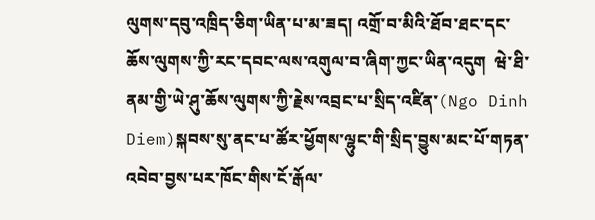ལུགས་དབུ་འཁྲིད་ཅིག་ཡིན་པ་མ་ཟད། འགྲོ་བ་མིའི་ཐོབ་ཐང་དང་ཆོས་ལུགས་ཀྱི་རང་དབང་ལས་འགུལ་བ་ཞིག་ཀྱང་ཡིན་འདུག  ཝེ་ཐི་ནམ་གྱི་ཡེ་ཤུ་ཆོས་ལུགས་ཀྱི་རྗེས་འབྲང་པ་སྲིད་འཛིན་(Ngo Dinh Diem)སྐབས་སུ་ནང་པ་ཚོར་ཕྱོགས་ལྷུང་གི་སྲིད་བྱུས་མང་པོ་གཏན་འབེབ་བྱས་པར་ཁོང་གིས་ངོ་རྒོལ་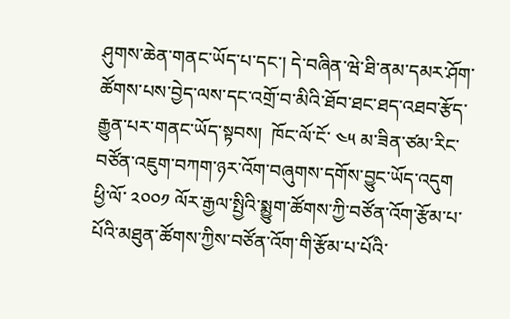ཤུགས་ཆེན་གནང་ཡོད་པ་དང་། དེ་བཞིན་ཝེ་ཐི་ནམ་དམར་ཤོག་ཚོགས་པས་བྱེད་ལས་དང་འགྲོ་བ་མིའི་ཐོབ་ཐང་ཐད་འཐབ་རྩོད་རྒྱུན་པར་གནང་ཡོད་སྟབས།  ཁོང་ལོ་ངོ་ ༤༥ མ་ཟིན་ཙམ་རིང་བཙོན་འཇུག་བཀག་ཉར་འོག་བཞུགས་དགོས་བྱུང་ཡོད་འདུག
ཕྱི་ལོ་ ༢༠༠༡ ལོར་རྒྱལ་སྤྱིའི་སྨྱུག་ཚོགས་ཀྱི་བཙོན་འོག་རྩོམ་པ་པོའི་མཐུན་ཚོགས་ཀྱིས་བཙོན་འོག་གི་རྩོམ་པ་པོའི་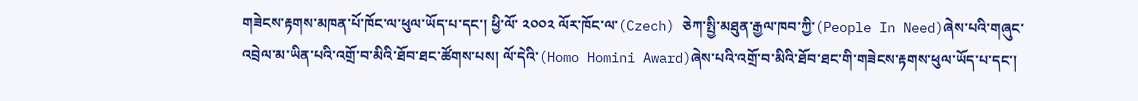གཟེངས་རྟགས་མཁན་པོ་ཁོང་ལ་ཕུལ་ཡོད་པ་དང་། ཕྱི་ལོ་ ༢༠༠༢ ལོར་ཁོང་ལ་(Czech) ཅེཀ་སྤྱི་མཐུན་རྒྱལ་ཁབ་ཀྱི་(People In Need)ཞེས་པའི་གཞུང་འབྲེལ་མ་ཡིན་པའི་འགྲོ་བ་མིའི་ཐོབ་ཐང་ཚོགས་པས། ལོ་དེའི་(Homo Homini Award)ཞེས་པའི་འགྲོ་བ་མིའི་ཐོབ་ཐང་གི་གཟེངས་རྟགས་ཕུལ་ཡོད་པ་དང་།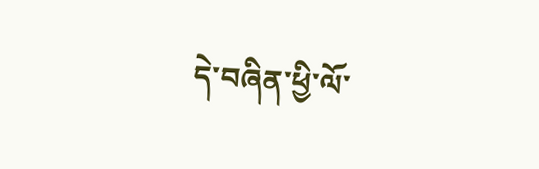དེ་བཞིན་ཕྱི་ལོ་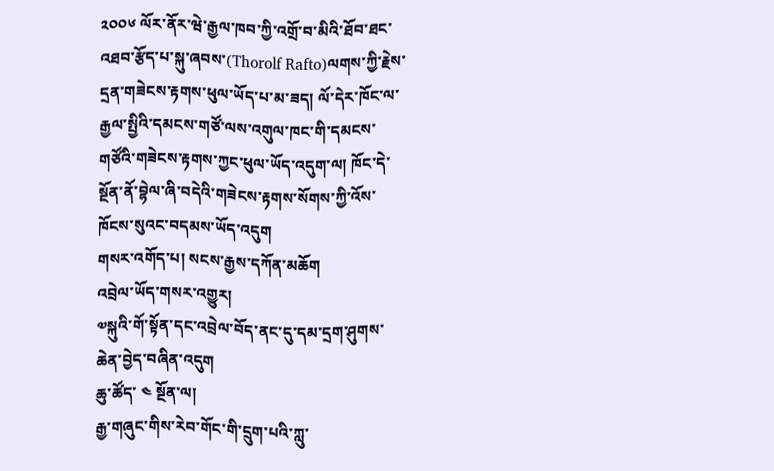༢༠༠༦ ལོར་ནོར་ཝེ་རྒྱལ་ཁབ་ཀྱི་འགྲོ་བ་མིའི་ཐོབ་ཐང་འཐབ་རྩོད་པ་སྐུ་ཞབས་(Thorolf Rafto)ལགས་ཀྱི་རྗེས་དྲན་གཟེངས་རྟགས་ཕུལ་ཡོད་པ་མ་ཟད། ལོ་དེར་ཁོང་ལ་རྒྱལ་སྤྱིའི་དམངས་གཙོ་ལས་འགུལ་ཁང་གི་དམངས་གཙོའི་གཟེངས་རྟགས་ཀྱང་ཕུལ་ཡོད་འདུག་ལ། ཁོང་དེ་སྔོན་ནོ་བྷེལ་ཞི་བདེའི་གཟེངས་རྟགས་སོགས་ཀྱི་འོས་ཁོངས་སུའང་བདམས་ཡོད་འདུག
གསར་འགོད་པ། སངས་རྒྱས་དཀོན་མཆོག
འབྲེལ་ཡོད་གསར་འགྱུར།
༧སྐུའི་གོ་སྟོན་དང་འབྲེལ་བོད་ནང་དུ་དམ་དྲག་ཤུགས་ཆེན་བྱེད་བཞིན་འདུག
ཆུ་ཚོད་ ༤ སྔོན་ལ།
རྒྱ་གཞུང་གིས་རེབ་གོང་གི་དྲུག་པའི་ཀླུ་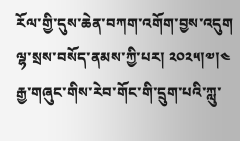རོལ་གྱི་དུས་ཆེན་བཀག་འགོག་བྱས་འདུག ལྷ་སྲས་བསོད་ནམས་ཀྱི་པར། ༢༠༢༥།༧།༤
རྒྱ་གཞུང་གིས་རེབ་གོང་གི་དྲུག་པའི་ཀླུ་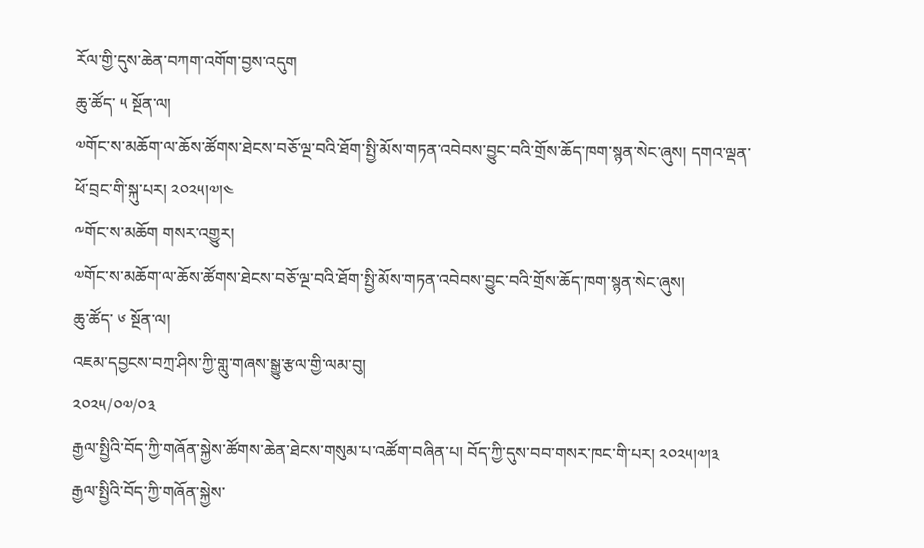རོལ་གྱི་དུས་ཆེན་བཀག་འགོག་བྱས་འདུག
ཆུ་ཚོད་ ༥ སྔོན་ལ།
༧གོང་ས་མཆོག་ལ་ཆོས་ཚོགས་ཐེངས་བཅོ་ལྔ་བའི་ཐོག་སྤྱི་མོས་གཏན་འབེབས་བྱུང་བའི་གྲོས་ཆོད་ཁག་སྙན་སེང་ཞུས། དགའ་ལྡན་ཕོ་བྲང་གི་སྐུ་པར། ༢༠༢༥།༧།༤
༸གོང་ས་མཆོག གསར་འགྱུར།
༧གོང་ས་མཆོག་ལ་ཆོས་ཚོགས་ཐེངས་བཅོ་ལྔ་བའི་ཐོག་སྤྱི་མོས་གཏན་འབེབས་བྱུང་བའི་གྲོས་ཆོད་ཁག་སྙན་སེང་ཞུས།
ཆུ་ཚོད་ ༦ སྔོན་ལ།
འཇམ་དབྱངས་བཀྲ་ཤིས་ཀྱི་གླུ་གཞས་སྒྱུ་རྩལ་གྱི་ལམ་བུ།
༢༠༢༥/༠༧/༠༣
རྒྱལ་སྤྱིའི་བོད་ཀྱི་གཞོན་སྐྱེས་ཚོགས་ཆེན་ཐེངས་གསུམ་པ་འཚོག་བཞིན་པ། བོད་ཀྱི་དུས་བབ་གསར་ཁང་གི་པར། ༢༠༢༥།༧།༣
རྒྱལ་སྤྱིའི་བོད་ཀྱི་གཞོན་སྐྱེས་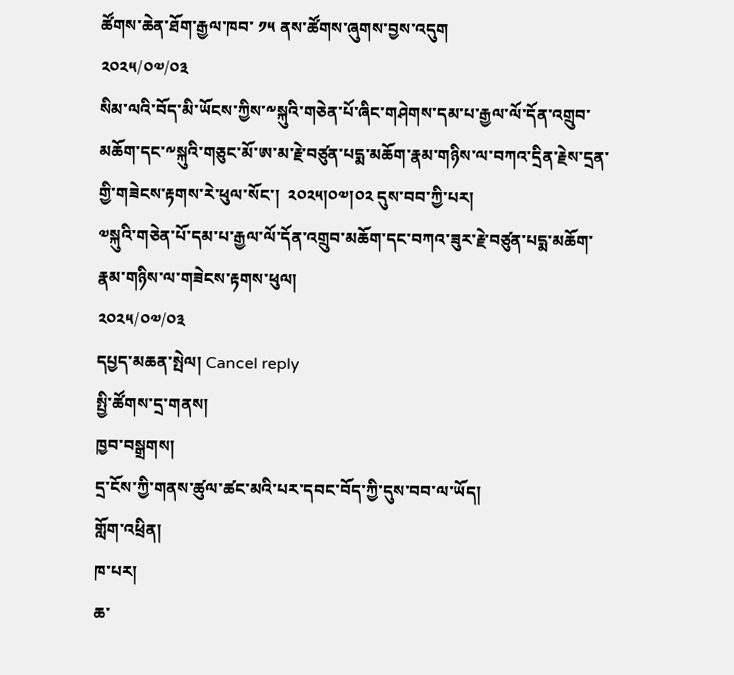ཚོགས་ཆེན་ཐོག་རྒྱལ་ཁབ་ ༡༥ ནས་ཚོགས་ཞུགས་བྱས་འདུག
༢༠༢༥/༠༧/༠༣
སིམ་ལའི་བོད་མི་ཡོངས་ཀྱིས་༸སྐུའི་གཅེན་པོ་ཞིང་གཤེགས་དམ་པ་རྒྱལ་ལོ་དོན་འགྲུབ་མཆོག་དང་༸སྐུའི་གཅུང་མོ་ཨ་མ་རྗེ་བཙུན་པདྨ་མཆོག་རྣམ་གཉིས་ལ་བཀའ་དྲིན་རྗེས་དྲན་གྱི་གཟེངས་རྟགས་རེ་ཕུལ་སོང་།  ༢༠༢༥།༠༧།༠༢ དུས་བབ་ཀྱི་པར།
༧སྐུའི་གཅེན་པོ་དམ་པ་རྒྱལ་ལོ་དོན་འགྲུབ་མཆོག་དང་བཀའ་ཟུར་རྗེ་བཙུན་པདྨ་མཆོག་རྣམ་གཉིས་ལ་གཟེངས་རྟགས་ཕུལ།
༢༠༢༥/༠༧/༠༣
དཔྱད་མཆན་སྤེལ། Cancel reply
སྤྱི་ཚོགས་དྲ་གནས།
ཁྱབ་བསྒྲགས།
དྲ་ངོས་ཀྱི་གནས་ཚུལ་ཚང་མའི་པར་དབང་བོད་ཀྱི་དུས་བབ་ལ་ཡོད།
གློག་འཕྲིན།
ཁ་པར།
ཆ་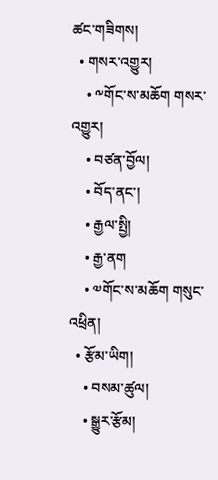ཚང་གཟིགས།
  • གསར་འགྱུར།
    • ༸གོང་ས་མཆོག གསར་འགྱུར།
    • བཙན་བྱོལ།
    • བོད་ནང་།
    • རྒྱལ་སྤྱི།
    • རྒྱ་ནག
    • ༧གོང་ས་མཆོག གསུང་འཕྲིན།
  • རྩོམ་ཡིག།
    • བསམ་ཚུལ།
    • སྒྱུར་རྩོམ།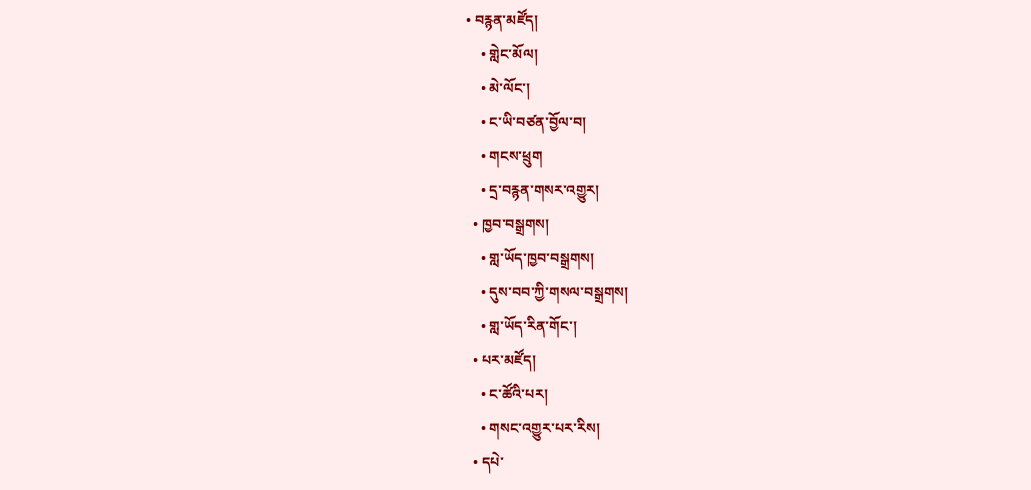• བརྙན་མཛོད།
    • གླེང་མོལ།
    • མེ་ལོང་།
    • ང་ཡི་བཙན་བྱོལ་བ།
    • གངས་ཕྲུག
    • དྲ་བརྙན་གསར་འགྱུར།
  • ཁྱབ་བསྒྲགས།
    • གླ་ཡོད་ཁྱབ་བསྒྲགས།
    • དུས་བབ་ཀྱི་གསལ་བསྒྲགས།
    • གླ་ཡོད་རིན་གོང་།
  • པར་མཛོད།
    • ང་ཚོའི་པར།
    • གསང་འགྱུར་པར་རིས།
  • དཔེ་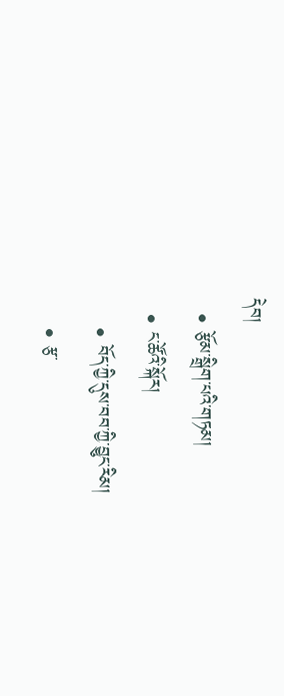དེབ།
  • རྩོམ་སྒྲིག་པའི་གཏམ།
  • ང་ཚོའི་སྐོར།
    • བོད་ཀྱི་དུས་བབ་ཀྱི་བྱུང་རིམ།
    • རྩ་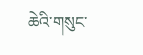ཆེའི་གསུང་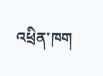འཕྲིན་ཁག